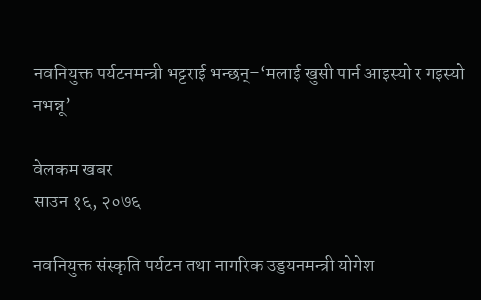नवनियुक्त पर्यटनमन्त्री भट्टराई भन्छन्–‘मलाई खुसी पार्न आइस्यो र गइस्यो नभन्नू’

वेलकम खबर
साउन १६, २०७६

नवनियुक्त संस्कृति पर्यटन तथा नागरिक उड्डयनमन्त्री योगेश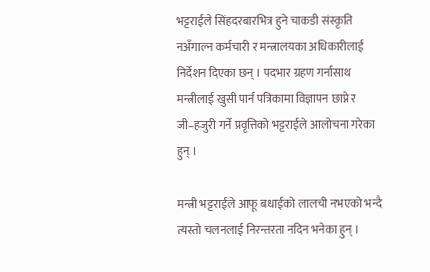भट्टराईले सिंहदरबारभित्र हुने चाकडी संस्कृति नअँगाल्न कर्मचारी र मन्त्रालयका अधिकारीलाई निर्देशन दिएका छन् । पदभार ग्रहण गर्नासाथ मन्त्रीलाई खुसी पार्न पत्रिकामा विज्ञापन छाप्ने र जी–हजुरी गर्ने प्रवृत्तिको भट्टराईले आलोचना गरेका हुन् ।

मन्त्री भट्टराईले आफू बधाईको लालची नभएको भन्दै त्यस्तो चलनलाई निरन्तरता नदिन भनेका हुन् ।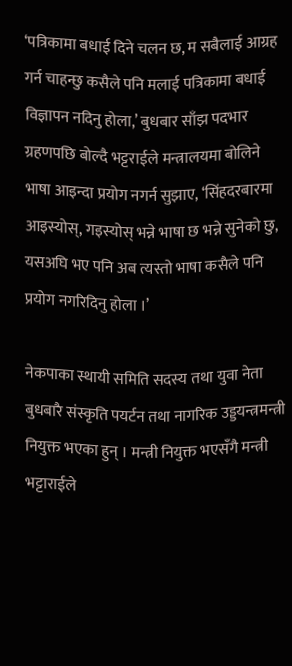‘पत्रिकामा बधाई दिने चलन छ, म सबैलाई आग्रह गर्न चाहन्छु कसैले पनि मलाई पत्रिकामा बधाई विज्ञापन नदिनु होला,’ बुधबार साँझ पदभार ग्रहणपछि बोल्दै भट्टराईले मन्त्रालयमा बोलिने भाषा आइन्दा प्रयोग नगर्न सुझाए, ‘सिंहदरबारमा आइस्योस्, गइस्योस् भन्ने भाषा छ भन्ने सुनेको छु, यसअघि भए पनि अब त्यस्तो भाषा कसैले पनि प्रयोग नगरिदिनु होला ।’

नेकपाका स्थायी समिति सदस्य तथा युवा नेता बुधबारै संस्कृति पयर्टन तथा नागरिक उड्डयन्त्रमन्त्री नियुक्त भएका हुन् । मन्त्री नियुक्त भएसँगै मन्त्री भट्टाराईले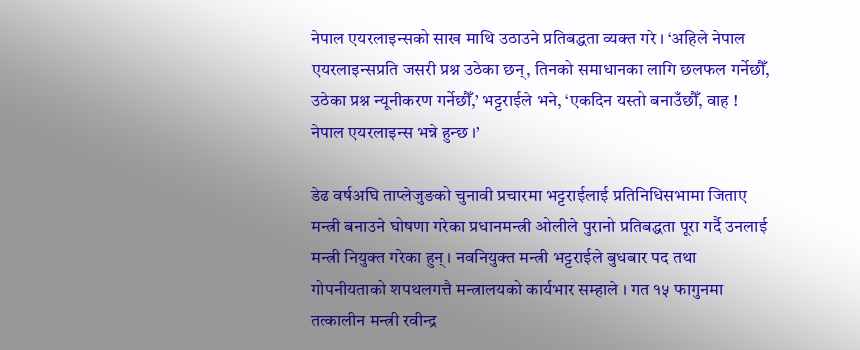नेपाल एयरलाइन्सको साख माथि उठाउने प्रतिबद्धता व्यक्त गरे । ‘अहिले नेपाल एयरलाइन्सप्रति जसरी प्रश्न उठेका छन्, तिनको समाधानका लागि छलफल गर्नेछौँ, उठेका प्रश्न न्यूनीकरण गर्नेछौँ,’ भट्टराईले भने, ‘एकदिन यस्तो बनाउँछौँ, वाह ! नेपाल एयरलाइन्स भन्ने हुन्छ ।’

डेढ वर्षअघि ताप्लेजुङको चुनावी प्रचारमा भट्टराईलाई प्रतिनिधिसभामा जिताए मन्त्री बनाउने घोषणा गरेका प्रधानमन्त्री ओलीले पुरानो प्रतिबद्धता पूरा गर्दै उनलाई मन्त्री नियुक्त गरेका हुन् । नवनियुक्त मन्त्री भट्टराईले बुधबार पद तथा गोपनीयताको शपथलगत्तै मन्त्रालयको कार्यभार सम्हाले । गत १५ फागुनमा तत्कालीन मन्त्री रवीन्द्र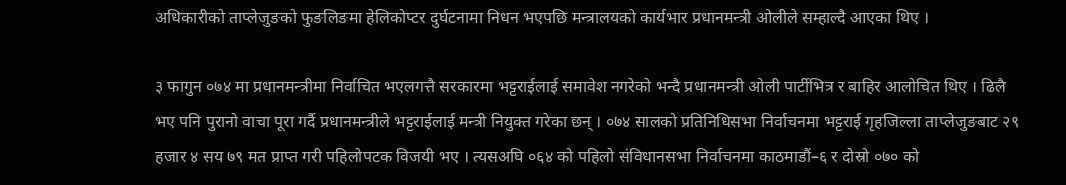अधिकारीको ताप्लेजुङको फुङलिङमा हेलिकोप्टर दुर्घटनामा निधन भएपछि मन्त्रालयको कार्यभार प्रधानमन्त्री ओलीले सम्हाल्दै आएका थिए ।

३ फागुन ०७४ मा प्रधानमन्त्रीमा निर्वाचित भएलगत्तै सरकारमा भट्टराईलाई समावेश नगरेको भन्दै प्रधानमन्त्री ओली पार्टीभित्र र बाहिर आलोचित थिए । ढिलै भए पनि पुरानो वाचा पूरा गर्दै प्रधानमन्त्रीले भट्टराईलाई मन्त्री नियुक्त गरेका छन् । ०७४ सालको प्रतिनिधिसभा निर्वाचनमा भट्टराई गृहजिल्ला ताप्लेजुङबाट २९ हजार ४ सय ७९ मत प्राप्त गरी पहिलोपटक विजयी भए । त्यसअघि ०६४ को पहिलो संविधानसभा निर्वाचनमा काठमाडौं–६ र दोस्रो ०७० को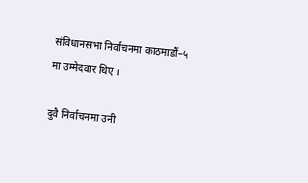संविधानसभा निर्वाचनमा काठमाडौं–५ मा उम्मेदवार थिए ।

दुवै निर्वाचनमा उनी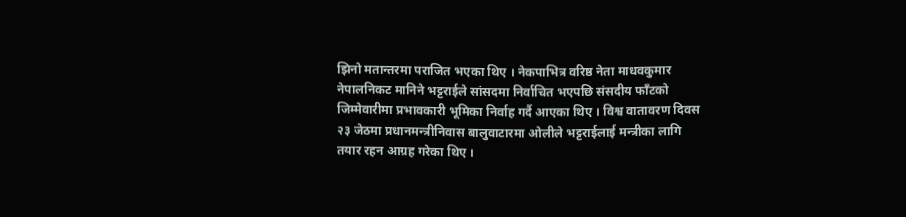झिनो मतान्तरमा पराजित भएका थिए । नेकपाभित्र वरिष्ठ नेता माधवकुमार नेपालनिकट मानिने भट्टराईले सांसदमा निर्वाचित भएपछि संसदीय फाँटको जिम्मेवारीमा प्रभावकारी भूमिका निर्वाह गर्दै आएका थिए । विश्व वातावरण दिवस २३ जेठमा प्रधानमन्त्रीनिवास बालुवाटारमा ओलीले भट्टराईलाई मन्त्रीका लागि तयार रहन आग्रह गरेका थिए ।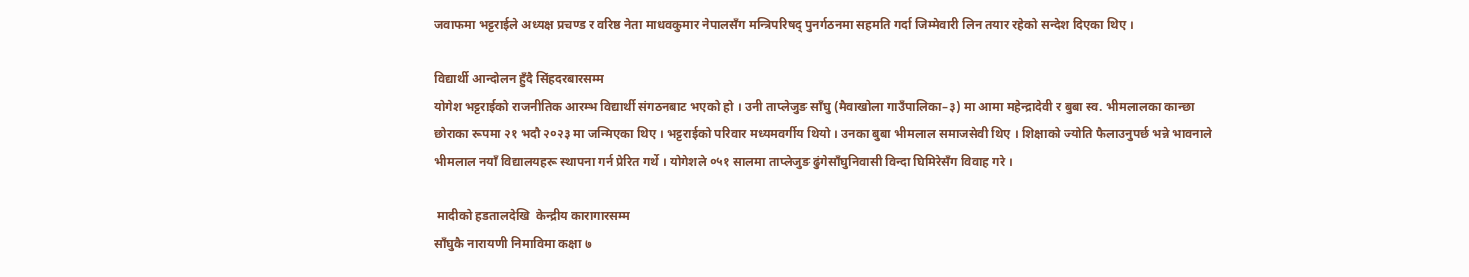जवाफमा भट्टराईले अध्यक्ष प्रचण्ड र वरिष्ठ नेता माधवकुमार नेपालसँग मन्त्रिपरिषद् पुनर्गठनमा सहमति गर्दा जिम्मेवारी लिन तयार रहेको सन्देश दिएका थिए ।

विद्यार्थी आन्दोलन हुँदै सिंहदरबारसम्म
योगेश भट्टराईको राजनीतिक आरम्भ विद्यार्थी संगठनबाट भएको हो । उनी ताप्लेजुङ साँघु (मैवाखोला गाउँपालिका–३) मा आमा महेन्द्रादेवी र बुबा स्व. भीमलालका कान्छा छोराका रूपमा २१ भदौ २०२३ मा जन्मिएका थिए । भट्टराईको परिवार मध्यमवर्गीय थियो । उनका बुबा भीमलाल समाजसेवी थिए । शिक्षाको ज्योति फैलाउनुपर्छ भन्ने भावनाले भीमलाल नयाँ विद्यालयहरू स्थापना गर्न प्रेरित गर्थे । योगेशले ०५१ सालमा ताप्लेजुङ ढुंगेसाँघुनिवासी विन्दा घिमिरेसँग विवाह गरे ।

 मादीको हडतालदेखि  केन्द्रीय कारागारसम्म
साँघुकै नारायणी निमाविमा कक्षा ७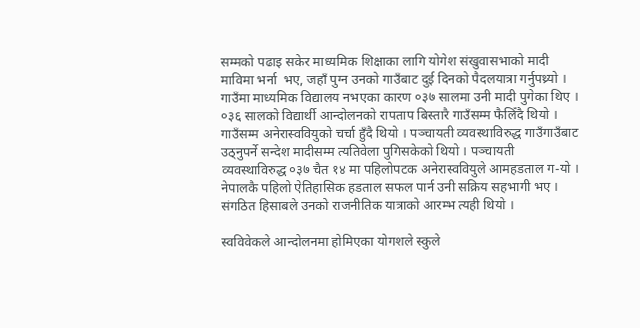सम्मको पढाइ सकेर माध्यमिक शिक्षाका लागि योगेश संखुवासभाको मादी माविमा भर्ना  भए, जहाँ पुग्न उनको गाउँबाट दुई दिनको पैदलयात्रा गर्नुपथ्र्यो । गाउँमा माध्यमिक विद्यालय नभएका कारण ०३७ सालमा उनी मादी पुगेका थिए । ०३६ सालको विद्यार्थी आन्दोलनको रापताप बिस्तारै गाउँसम्म फैलिँदै थियो । गाउँसम्म अनेरास्ववियुको चर्चा हुँदै थियो । पञ्चायती व्यवस्थाविरुद्ध गाउँगाउँबाट उठ्नुपर्ने सन्देश मादीसम्म त्यतिवेला पुगिसकेको थियो । पञ्चायती व्यवस्थाविरुद्ध ०३७ चैत १४ मा पहिलोपटक अनेरास्ववियुले आमहडताल ग-यो । नेपालकै पहिलो ऐतिहासिक हडताल सफल पार्न उनी सक्रिय सहभागी भए । संगठित हिसाबले उनको राजनीतिक यात्राको आरम्भ त्यही थियो ।

स्वविवेकले आन्दोलनमा होमिएका योगशले स्कुले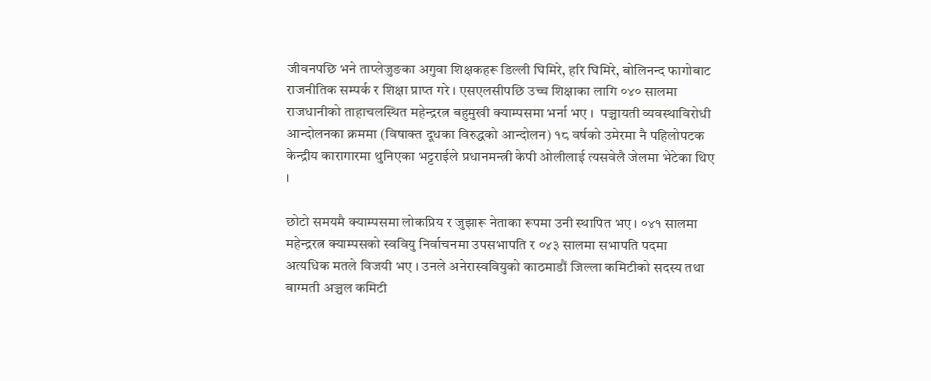जीवनपछि भने ताप्लेजुङका अगुवा शिक्षकहरू डिल्ली घिमिरे, हरि घिमिरे, बोलिनन्द फागोबाट राजनीतिक सम्पर्क र शिक्षा प्राप्त गरे । एसएलसीपछि उच्च शिक्षाका लागि ०४० सालमा राजधानीको ताहाचलस्थित महेन्द्ररत्न बहुमुखी क्याम्पसमा भर्ना भए ।  पञ्चायती व्यवस्थाविरोधी आन्दोलनका क्रममा (विषाक्त दूधका विरुद्धको आन्दोलन) १८ वर्षको उमेरमा नै पहिलोपटक केन्द्रीय कारागारमा थुनिएका भट्टराईले प्रधानमन्त्री केपी ओलीलाई त्यसवेलै जेलमा भेटेका थिए ।

छोटो समयमै क्याम्पसमा लोकप्रिय र जुझारू नेताका रूपमा उनी स्थापित भए । ०४१ सालमा महेन्द्ररत्न क्याम्पसको स्ववियु निर्वाचनमा उपसभापति र ०४३ सालमा सभापति पदमा अत्यधिक मतले विजयी भए । उनले अनेरास्ववियुको काठमाडौं जिल्ला कमिटीको सदस्य तथा बाग्मती अञ्चल कमिटी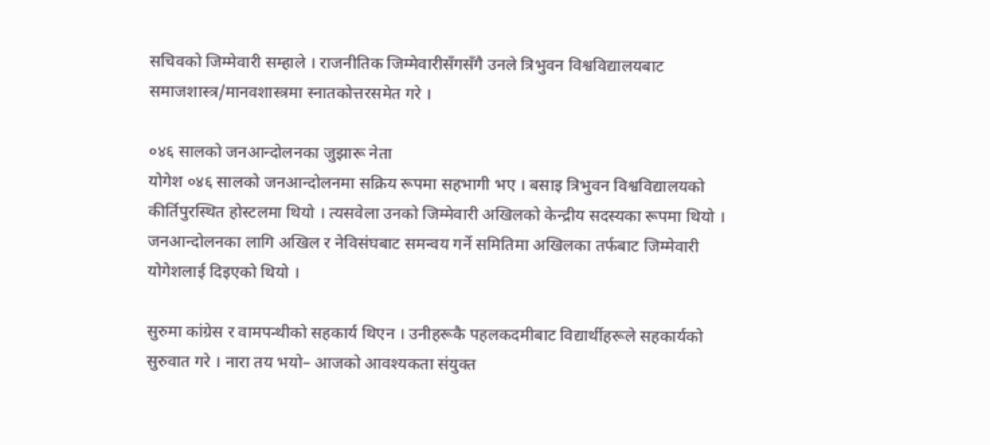सचिवको जिम्मेवारी सम्हाले । राजनीतिक जिम्मेवारीसँगसँगै उनले त्रिभुवन विश्वविद्यालयबाट समाजशास्त्र/मानवशास्त्रमा स्नातकोत्तरसमेत गरे ।

०४६ सालको जनआन्दोलनका जुझारू नेता
योगेश ०४६ सालको जनआन्दोलनमा सक्रिय रूपमा सहभागी भए । बसाइ त्रिभुवन विश्वविद्यालयको कीर्तिपुरस्थित होस्टलमा थियो । त्यसवेला उनको जिम्मेवारी अखिलको केन्द्रीय सदस्यका रूपमा थियो । जनआन्दोलनका लागि अखिल र नेविसंघबाट समन्वय गर्ने समितिमा अखिलका तर्फबाट जिम्मेवारी योगेशलाई दिइएको थियो ।

सुरुमा कांग्रेस र वामपन्थीको सहकार्य थिएन । उनीहरूकै पहलकदमीबाट विद्यार्थीहरूले सहकार्यको सुरुवात गरे । नारा तय भयो– आजको आवश्यकता संयुक्त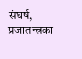संघर्ष, प्रजातन्त्रका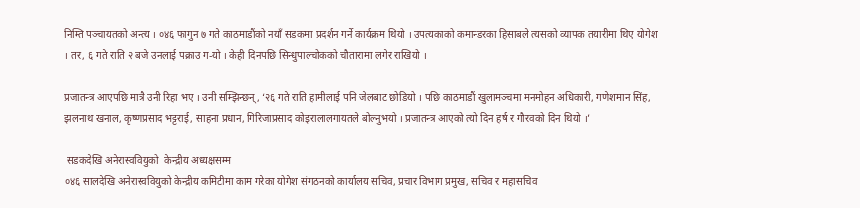निम्ति पञ्चायतको अन्त्य । ०४६ फागुन ७ गते काठमाडौंको नयाँ सडकमा प्रदर्शन गर्ने कार्यक्रम थियो । उपत्यकाको कमान्डरका हिसाबले त्यसको व्यापक तयारीमा थिए योगेश । तर, ६ गते राति २ बजे उनलाई पक्राउ ग-यो । केही दिनपछि सिन्धुपाल्चोकको चौतारामा लगेर राखियो ।

प्रजातन्त्र आएपछि मात्रै उनी रिहा भए । उनी सम्झिन्छन्, ‘२६ गते राति हामीलाई पनि जेलबाट छोडियो । पछि काठमाडौं खुलामञ्चमा मनमोहन अधिकारी, गणेशमान सिंह, झलनाथ खनाल, कृष्णप्रसाद भट्टराई, साहना प्रधान, गिरिजाप्रसाद कोइरालालगायतले बोल्नुभयो । प्रजातन्त्र आएको त्यो दिन हर्ष र गौरवको दिन थियो ।’

 सडकदेखि अनेरास्ववियुको  केन्द्रीय अध्यक्षसम्म
०४६ सालदेखि अनेरास्ववियुको केन्द्रीय कमिटीमा काम गरेका योगेश संगठनको कार्यालय सचिव, प्रचार विभाग प्रमुख, सचिव र महासचिव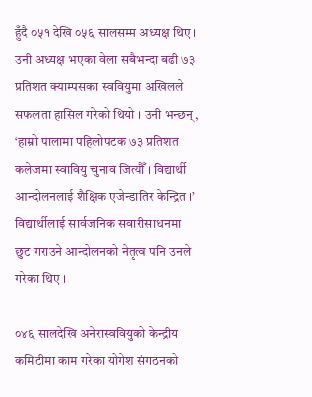हुँदै ०५१ देखि ०५६ सालसम्म अध्यक्ष थिए । उनी अध्यक्ष भएका वेला सबैभन्दा बढी ७३ प्रतिशत क्याम्पसका स्ववियुमा अखिलले सफलता हासिल गरेको थियो । उनी भन्छन्, ‘हाम्रो पालामा पहिलोपटक ७३ प्रतिशत कलेजमा स्वावियु चुनाव जित्यौँ । विद्यार्थी आन्दोलनलाई शैक्षिक एजेन्डातिर केन्द्रित ।’ विद्यार्थीलाई सार्वजनिक सवारीसाधनमा छुट गराउने आन्दोलनको नेतृत्व पनि उनले गरेका थिए ।

०४६ सालदेखि अनेरास्ववियुको केन्द्रीय कमिटीमा काम गरेका योगेश संगठनको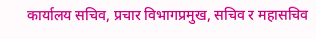कार्यालय सचिव, प्रचार विभागप्रमुख, सचिव र महासचिव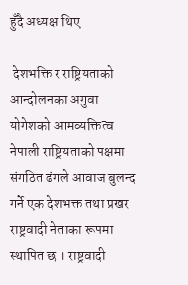हुँदै अध्यक्ष थिए

 देशभक्ति र राष्ट्रियताको आन्दोलनका अगुवा
योगेशको आमव्यक्तित्व नेपाली राष्ट्रियताको पक्षमा संगठित ढंगले आवाज बुलन्द गर्ने एक देशभक्त तथा प्रखर राष्ट्रवादी नेताका रूपमा स्थापित छ । राष्ट्रवादी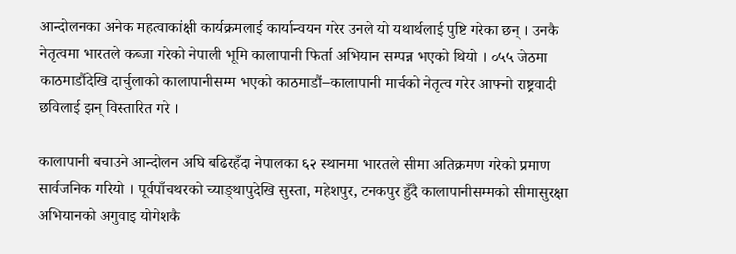आन्दोलनका अनेक महत्वाकांक्षी कार्यक्रमलाई कार्यान्वयन गरेर उनले यो यथार्थलाई पुष्टि गरेका छन् । उनकै नेतृत्वमा भारतले कब्जा गरेको नेपाली भूमि कालापानी फिर्ता अभियान सम्पन्न भएको थियो । ०५५ जेठमा काठमाडौंदेखि दार्चुलाको कालापानीसम्म भएको काठमाडौं–कालापानी मार्चको नेतृत्व गरेर आफ्नो राष्ट्रवादी छविलाई झन् विस्तारित गरे ।

कालापानी बचाउने आन्दोलन अघि बढिरहँदा नेपालका ६२ स्थानमा भारतले सीमा अतिक्रमण गरेको प्रमाण सार्वजनिक गरियो । पूर्वपाँचथरको च्याङ्थापुदेखि सुस्ता, महेशपुर, टनकपुर हुँदै कालापानीसम्मको सीमासुरक्षा अभियानको अगुवाइ योगेशकै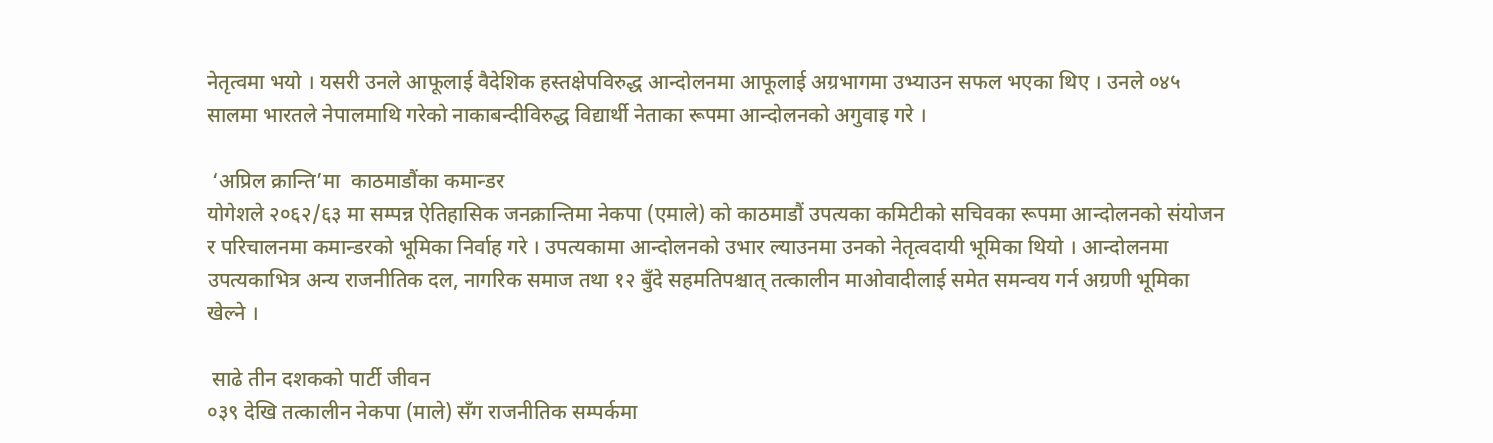नेतृत्वमा भयो । यसरी उनले आफूलाई वैदेशिक हस्तक्षेपविरुद्ध आन्दोलनमा आफूलाई अग्रभागमा उभ्याउन सफल भएका थिए । उनले ०४५ सालमा भारतले नेपालमाथि गरेको नाकाबन्दीविरुद्ध विद्यार्थी नेताका रूपमा आन्दोलनको अगुवाइ गरे ।

 ‘अप्रिल क्रान्ति’मा  काठमाडौंका कमान्डर
योगेशले २०६२/६३ मा सम्पन्न ऐतिहासिक जनक्रान्तिमा नेकपा (एमाले) को काठमाडौं उपत्यका कमिटीको सचिवका रूपमा आन्दोलनको संयोजन र परिचालनमा कमान्डरको भूमिका निर्वाह गरे । उपत्यकामा आन्दोलनको उभार ल्याउनमा उनको नेतृत्वदायी भूमिका थियो । आन्दोलनमा उपत्यकाभित्र अन्य राजनीतिक दल, नागरिक समाज तथा १२ बुँदे सहमतिपश्चात् तत्कालीन माओवादीलाई समेत समन्वय गर्न अग्रणी भूमिका खेल्ने ।

 साढे तीन दशकको पार्टी जीवन
०३९ देखि तत्कालीन नेकपा (माले) सँग राजनीतिक सम्पर्कमा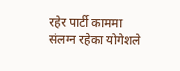रहेर पार्टी काममा संलग्न रहेका योगेशले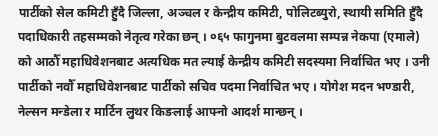पार्टीको सेल कमिटी हुँदै जिल्ला, अञ्चल र केन्द्रीय कमिटी, पोलिटब्युरो, स्थायी समिति हुँदै पदाधिकारी तहसम्मको नेतृत्व गरेका छन् । ०६५ फागुनमा बुटवलमा सम्पन्न नेकपा (एमाले) को आठौँ महाधिवेशनबाट अत्यधिक मत ल्याई केन्द्रीय कमिटी सदस्यमा निर्वाचित भए । उनी पार्टीको नवौँ महाधिवेशनबाट पार्टीको सचिव पदमा निर्वाचित भए । योगेश मदन भण्डारी, नेल्सन मन्डेला र मार्टिन लुथर किङलाई आफ्नो आदर्श मान्छन् ।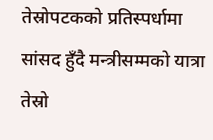तेस्रोपटकको प्रतिस्पर्धामा सांसद हुँदै मन्त्रीसम्मको यात्रा
तेस्रो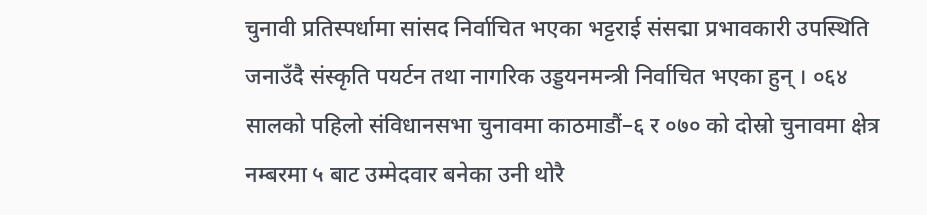चुनावी प्रतिस्पर्धामा सांसद निर्वाचित भएका भट्टराई संसद्मा प्रभावकारी उपस्थिति जनाउँदै संस्कृति पयर्टन तथा नागरिक उड्डयनमन्त्री निर्वाचित भएका हुन् । ०६४ सालको पहिलो संविधानसभा चुनावमा काठमाडौं–६ र ०७० को दोस्रो चुनावमा क्षेत्र नम्बरमा ५ बाट उम्मेदवार बनेका उनी थोरै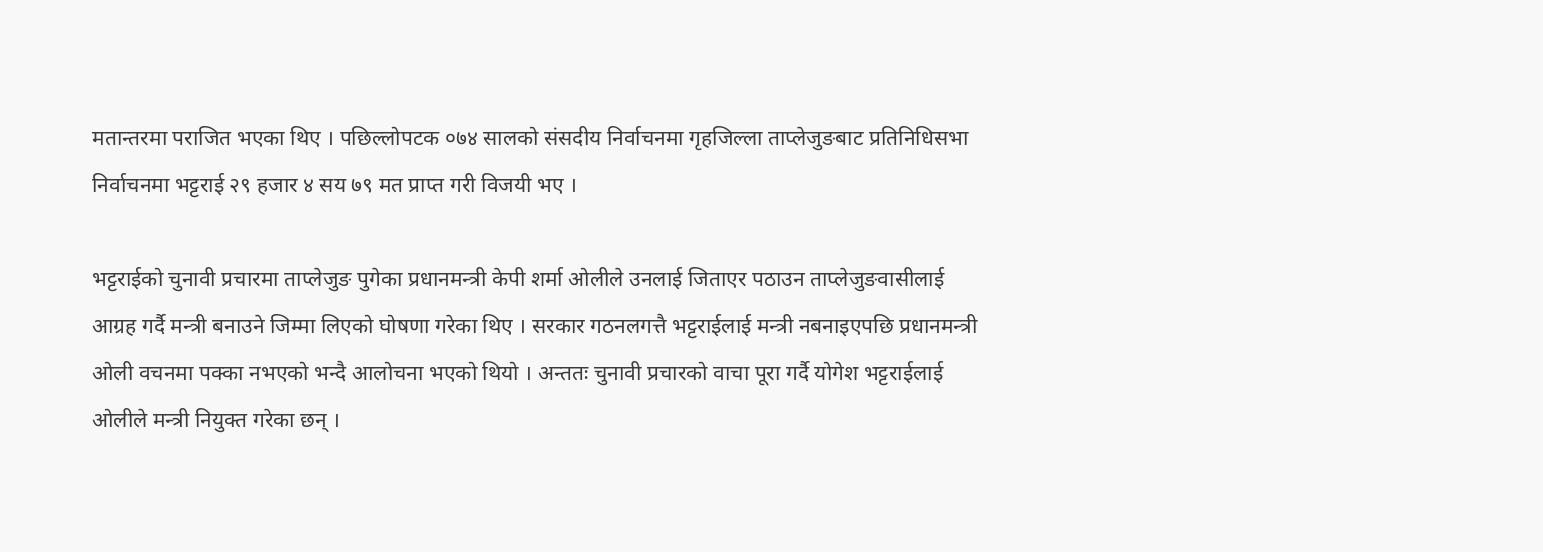मतान्तरमा पराजित भएका थिए । पछिल्लोपटक ०७४ सालको संसदीय निर्वाचनमा गृहजिल्ला ताप्लेजुङबाट प्रतिनिधिसभा निर्वाचनमा भट्टराई २९ हजार ४ सय ७९ मत प्राप्त गरी विजयी भए ।

भट्टराईको चुनावी प्रचारमा ताप्लेजुङ पुगेका प्रधानमन्त्री केपी शर्मा ओलीले उनलाई जिताएर पठाउन ताप्लेजुङवासीलाई आग्रह गर्दै मन्त्री बनाउने जिम्मा लिएको घोषणा गरेका थिए । सरकार गठनलगत्तै भट्टराईलाई मन्त्री नबनाइएपछि प्रधानमन्त्री ओली वचनमा पक्का नभएको भन्दै आलोचना भएको थियो । अन्ततः चुनावी प्रचारको वाचा पूरा गर्दै योगेश भट्टराईलाई ओलीले मन्त्री नियुक्त गरेका छन् ।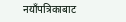नयाँपत्रिकाबाट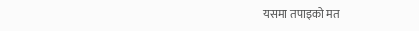यसमा तपाइको मत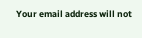Your email address will not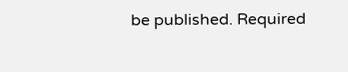be published. Required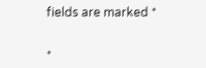fields are marked *


*